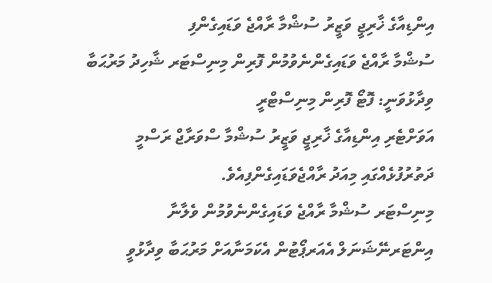އިންޑިއާގެ ޚާރިޖީ ވަޒީރު ސުޝްމާ ރާއްޖެ ވަޑައިގެންފި
ސުޝްމާ ރާއްޖެ ވަޑައިގެންނެވުމުން ފޮރިން މިނިސްޓަރ ޝާހިދު މަރުޙަބާ ވިދާޅުވަނީ: ފޮޓޯ ފޮރިން މިނިސްޓްރީ
އަވަށްޓެރި އިންޑިއާގެ ޚާރިޖީ ވަޒީރު ސުޝްމާ ސްވަރާޖް ރަސްމީ ދަތުރުފުޅެއްގައި މިއަދު ރާއްޖެވަޑައިގެންފިއެވެ.
މިނިސްޓަރ ސުޝްމާ ރާއްޖެ ވަޑައިގެންނެވުމުން ވެލާނާ އިންޓަރނޭޝަނަލް އެއަރޕޯޓުން އެކަމަނާއަށް މަރުޙަބާ ވިދާޅުވީ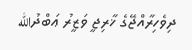ދިވެހިރާއްޖޭގެ ޚާރިޖީ ވަޒީރު ޢަބްދުالله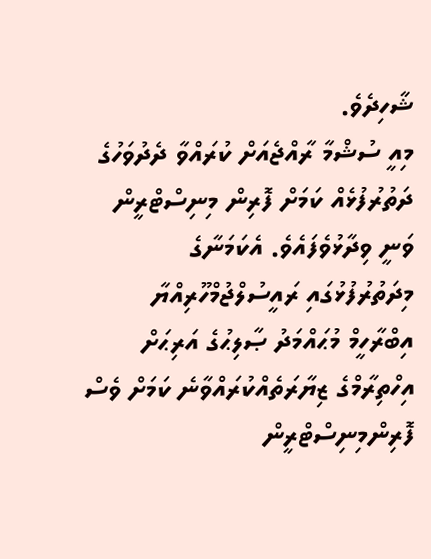ޝާހިދެވެ.
މިއީ ސުޝްމާ ރާއްޖެއަށް ކުރައްވާ ދެދުވަހުގެ ދަތުރުފުޅެއް ކަމަށް ފޮރިން މިނިސްޓްރީން ވަނީ ވިދާޅުވެފައެވެ. އެކަމަނާގެ މިދަތުރުފުޅުގައި ރައީސުލްޖުމްހޫރިއްޔާ އިބްރާހީމް މުޙައްމަދު ޞާލިޙުގެ އަރިޙަށް އިހްތިރާމްގެ ޒިޔާރަތެއްކުރައްވާނެ ކަމަށް ވެސް ފޮރިންމިނިސްޓްރީން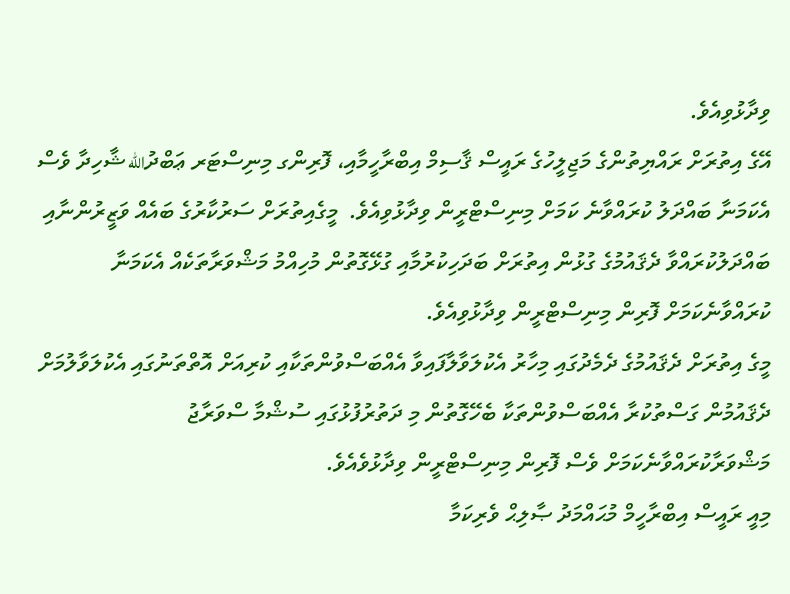ވިދާޅުވިއެވެ.
އޭގެ އިތުރަށް ރައްޔިތުންގެ މަޖިލީހުގެ ރައީސް ޤާސިމް އިބްރާހީމާއި، ފޮރިންގ މިނިސްޓަރ ޢަބްދުالله ޝާހިދާ ވެސް އެކަމަނާ ބައްދަލު ކުރައްވާނެ ކަމަށް މިނިސްޓްރީން ވިދާޅުވިއެވެ.  މީގެއިތުރަށް ސަރުކާރުގެ ބައެއް ވަޒީރުންނާއި ބައްދަލުކުރައްވާ ދެޤައުމުގެ ގުޅުން އިތުރަށް ބަދަހިކުރުމާއި ގުޅޭގޮތުން މުހިއްމު މަޝްވަރާތަކެއް އެކަމަނާ ކުރައްވާނެކަމަށް ފޮރިން މިނިސްޓްރީން ވިދާޅުވިއެވެ.
މީގެ އިތުރަށް ދެޤައުމުގެ ދެމެދުގައި މިހާރު އެކުލަވާލާފައިވާ އެއްބަސްވުންތަކާއި ކުރިއަށް އޮތްތަނުގައި އެކުލަވާލުމަށް ދެޤައުމުން ގަސްތުކުރާ އެއްބަސްވުންތަކާ ބެހޭގޮތުން މި ދަތުރުފުޅުގައި ސުޝްމާ ސްވަރާޖު މަޝްވަރާކުރައްވާނެކަމަށް ވެސް ފޮރިން މިނިސްޓްރީން ވިދާޅުވެއެވެ.
މިއީ ރައީސް އިބްރާހީމް މުޙައްމަދު ޞާލިޙް ވެރިކަމާ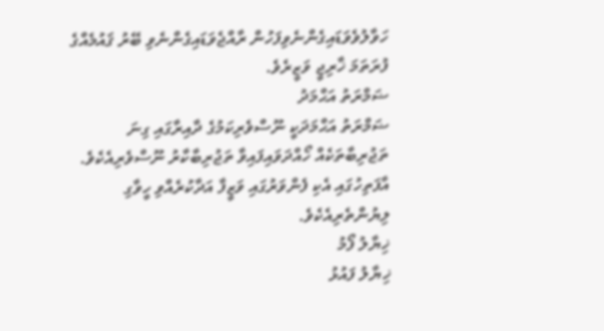ހަވާލުވެވަޑައިގެންނެވިފަހުން ރާއްޖެވަޑައިގެންނެވި ބޭރު ޤައުމެއްގެ ފުރަތަމަ ޚާރިޖީ ވަޒީރެވެ.
ޟަމްރަތު އަޙްމަދު
ޟަމްރަތު އަޙްމަދަކީ ނޫސްވެރިކަމުގެ ދާއިރާގައި ގިނަ ތަޖުރިބާތަކެއް ހޯއްދަވައިފައިވާ ތަޖުރިބާކާރު ނޫސްވެރިއެކެވެ. އާފަތިހުގައި އެކި ފެންވަރުގައި ވަޒީފާ އަދާކުރެއްވި ހީވާގި ލިޔުންތެރިއެކެވެ.
ޚިޔާލު ފޯމު
ޚިޔާލު ފައުޅު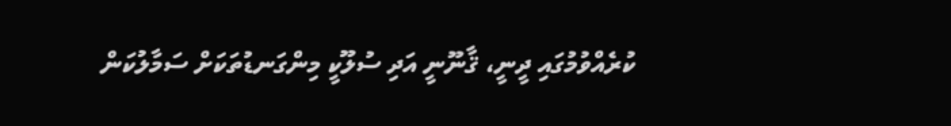ކުރެއްވުމުގައި ދީނީ، ޤާނޫނީ އަދި ސުލޫކީ މިންގަނޑުތަކަށް ސަމާލުކަން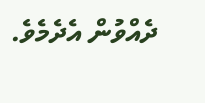ދެއްވުން އެދެމެވެ.